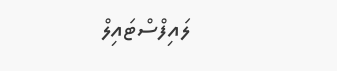ލައިފްސްޓައިލް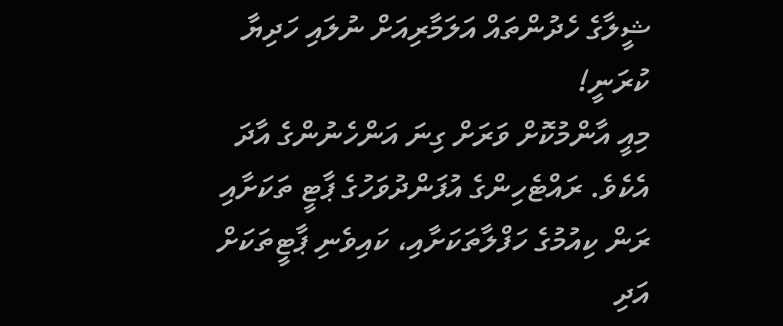ޝީލާގެ ހެދުންތައް އަލަމާރިއަށް ނުލައި ހަދިޔާ ކުރަނީ!
މިއީ އާންމުކޮށް ވަރަށް ގިނަ އަންހެނުންގެ އާދަ އެކެވެ. ރައްޓެހިންގެ އުފަންދުވަހުގެ ޕާޓީ ތަކަށާއި ރަން ކިއުމުގެ ހަފްލާތަކަށާއި، ކައިވެނި ޕާޓީތަކަށް އަދި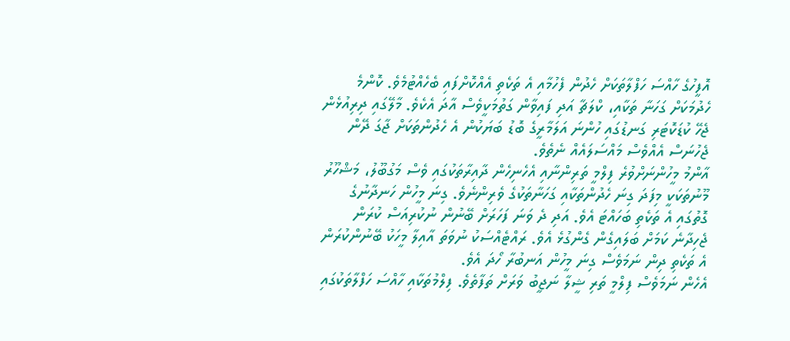އޮފީހުގެ ހާއްސަ ހަފްލާތަކަށް ހެދުން ފެހުމާއި އެ ތަކެތި އެއްކޮށްފައި ބެހެއްޓުމެވެ. ކޮންމެ ހެދުމަކަށް ގަހަނާ ތަކާއި، ކްލަޗާ އަދި ފައިވާން ގަތުމަކީވެސް އާދަ އެކެވެ. މާލޭގައި ދިރިއުޅެން ޖެހޭ ކުޑަކޮޓަރި ގަނޑުގައި ހުންނަ އަލަމާރީގެ ބޮޑު ބަޔަކުން އެ ހެދުންތަކަށް ޖާގަ ދޭން ޖެހުނަސް އެއްވެސް މައްސަލައެއް ނެތެވެ.
އާންމު މީހުންނަށްވުރެ ފިލްމީ ތަރިންނާއި އެހެނިހެން ދާއިރާތަކުގައި ވެސް މަގުބޫލު، މަޝްހޫރު މޫނުތަކަކީ މިފަދަ ގިނަ ހެދުންތަކާއި ގަހަނާތަކުގެ ވެރިންނެވެ. ގިނަ މީހުން ހަނދާނުގެ ގޮތުގައި އެ ތަކެތި ބަހައްޓަ އެވެ. އަދި ދެ ވަނަ ފަހަރަށް ބޭނުން ނުކުރިއަސް ކުރަން ޖެހިދާނެ ކަމަށް ބަލައިގެން ގެންގުޅެ އެވެ. ރައްޓެއްސަކު ނުވަތަ އާއިލާ މީހަކު ބޭނުންކުރަން އެ ތަކެތި ދިން ނަމަވެސް ގިނަ މީހުން އަނބުރާ ހޯދަ އެވެ.
އެހެން ނަމަވެސް ފިލްމީ ތަރި ޝީލާ ނަޖީބު ވަރަށް ތަފާތެވެ. ފިލްމުތަކާއި ހާއްސަ ހަފްލާތަކުގައި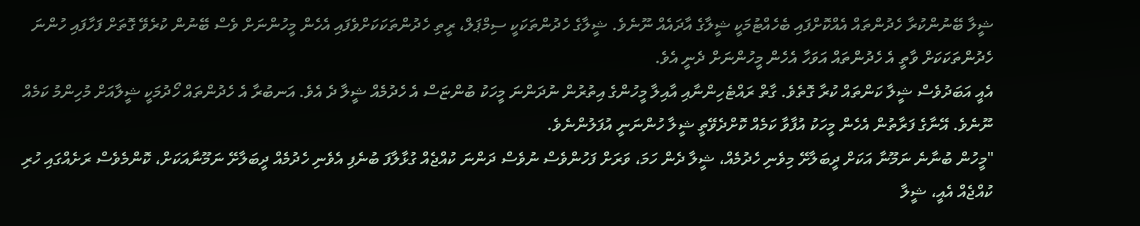ޝީލާ ބޭނުންކުރާ ހެދުންތައް އެއްކޮށްފައި ބެހެއްޓުމަކީ ޝީލާގެ އާދައެއް ނޫނެވެ. ޝީލާގެ ހެދުންތަކަކީ ސިމްޕަލް، ރީތި ހެދުންތަކަކަށްވެފައި އެހެން މީހުންނަށް ވެސް ބޭނުން ކުރެވޭ ގޮތަށް ފަހާފައި ހުންނަ ހެދުންތަކަކަށް ވާތީ އެ ހެދުންތައް އަވަހާ އެހެން މީހުންނަށް ދެނީ އެވެ.
އެއީ އަބަދުވެސް ޝީލާ ކަންތައް ކުރާ ގޮތެވެ. ގާތް ރައްޓެހިންނާއި އާއިލާ މީހުންގެ އިތުރުން ނުދަންނަ މީހަކު ބުންޏަސް އެ ހެދުމެއް ޝީލާ ދެ އެވެ. އަނބުރާ އެ ހެދުންތައް ހޯދުމަކީ ޝީލާއަށް މުހިންމު ކަމެއް ނޫނެވެ. އޭނާގެ ފަރާތުން އެހެން މީހަކު އުފާވާ ކަމެއް ކޮށްދެވޭތީ ޝީލާ ހުންނަނީ އުފަލުންނެވެ.
"މީހުން ބުނާނެ ނަމޫނާ އަކަށް ދީބަލާށޭ މިވެނި ހެދުމެއް، ޝީލާ ދެން ހަމަ، ވަރަށް ފަހުންވެސް ނުވެސް ދަންނަ ކުއްޖެއް ގުޅާލާފަ ބުނެފި އެވެނި ހެދުމެއް ދީބަލާށޭ ނަމޫނާއަކަށް، ކޮންމެވެސް ރަށެއްގައި ހުރި ކުއްޖެއް އެއީ، ޝީލާ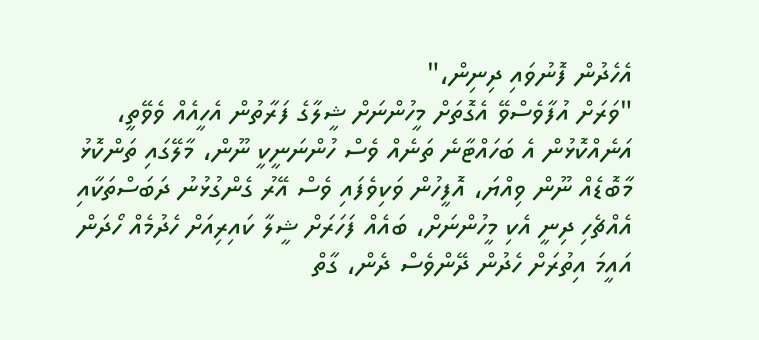އެހެދުން ފޮނުވައި ދިނިން،"
"ވަރަށް އުފާވެސްވޭ އެގޮތަށް މީހުންނަށް ޝީލާގެ ފަރާތުން އެހީއެއް ވެވޭތީ، އަނެއްކޮޅުން އެ ބަހައްޓާނެ ތަނެއް ވެސް ހުންނަނީކީ ނޫން، މާލޭގައި ތަންކޮޅު މާބޮޑެއް ނޫން ވިއްޔަ، އޮފީހުން ވަކިވެފައި ވެސް އޭރު ގެންގުޅުނު ދަބަސްތަކާއި އެއްޗެހި ދިނީ އެކި މީހުންނަށް، ބައެއް ފަހަރަށް ޝީލާ ކައިރިއަށް ހެދުމެއް ހޯދަން އައީމަ އިތުރަށް ހެދުން ދޭންވެސް ދެން، ގާތް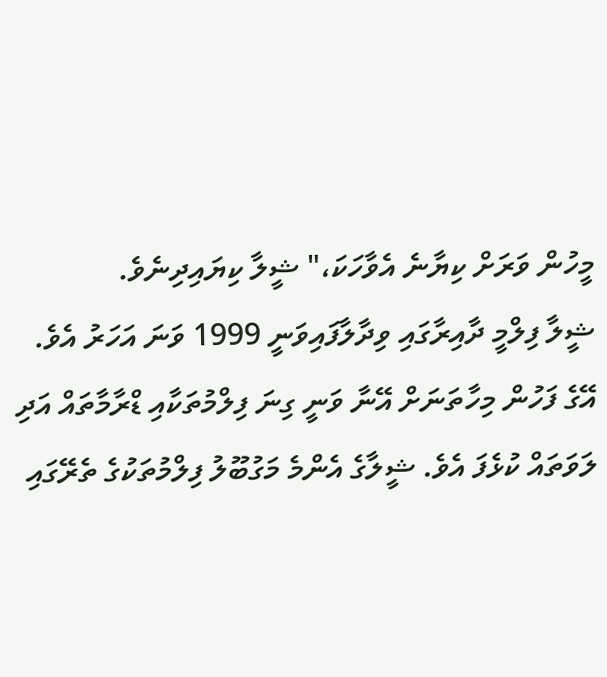މީހުން ވަރަށް ކިޔާނެ އެވާހަކަ،" ޝީލާ ކިޔައިދިނެވެ.
ޝީލާ ފިލްމީ ދާއިރާގައި ވިދާލާފައިވަނީ 1999 ވަނަ އަހަރު އެވެ. އޭގެ ފަހުން މިހާތަނަށް އޭނާ ވަނީ ގިނަ ފިލްމުތަކާއި ޑްރާމާތައް އަދި ލަވަތައް ކުޅެފަ އެވެ. ޝީލާގެ އެންމެ މަގުބޫލު ފިލްމުތަކުގެ ތެރޭގައި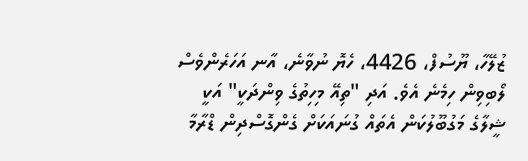ޒުލޭހާ، ޔޫސުފް، 4426، ހެޔޮ ނުވާނެ، އާނ އަހަރެންވެސް ލޯބިވިން ހިމެނެ އެވެ. އަދި "ތިއޭ މިހިތުގެ ވިންދަކީ" އަކީ ޝީލާގެ މަގުބޫލުކަން އެތައް ގުނައަކަށް ގެންގޮސްދިން ޑްރާމާ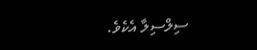ސިލްސިލާ އެކެވެ.